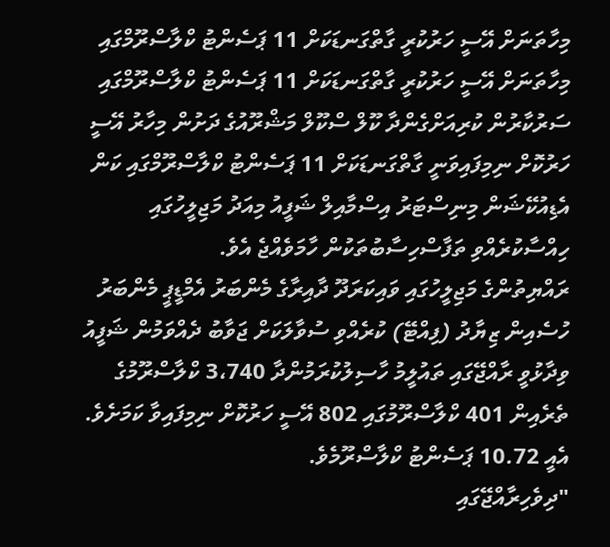މިހާތަނަށް އޭސީ ހަރުކުރީ ގާތްގަނޑަކަށް 11 ޕަސެންޓު ކްލާސްރޫމްގައި މިހާތަނަށް އޭސީ ހަރުކުރީ ގާތްގަނޑަކަށް 11 ޕަސެންޓު ކްލާސްރޫމްގައި
ސަރުކާރުން ކުރިއަށްގެންދާ ކޫލް ސްކޫލް މަޝްރޫއުގެ ދަށުން މިހާރު އޭސީ ހަރުކޮށް ނިމިފައިވަނީ ގާތްގަނޑަކަށް 11 ޕަސެންޓު ކްލާސްރޫމްގައި ކަން އެޑިއުކޭޝަން މިނިސްޓަރު އިސްމާއިލް ޝަފީއު މިއަދު މަޖިލީހުގައި ހިއްސާކުރެއްވި ތަފާސްހިސާބުތަކުން ހާމަވެއްޖެ އެވެ.
ރައްޔިތުންގެ މަޖިލީހުގައި ވައިކަރަދޫ ދާއިރާގެ މެންބަރު އެމްޑީޕީ މެންބަރު ހުސެއިން ޒިޔާދު (ފިއްޓޭ) ކުރެއްވި ސުވާލަކަށް ޖަވާބު ދެއްވަމުން ޝަފީއު ވިދާޅުވީ ރާއްޖޭގައި ތައުލީމު ހާސިލުކުރަމުންދާ 3،740 ކްލާސްރޫމުގެ ތެރެއިން 401 ކްލާސްރޫމުގައި 802 އޭސީ ހަރުކޮށް ނިމިފައިވާ ކަމަށެވެ. އެއީ 10.72 ޕަސެންޓު ކްލާސްރޫމެވެ.
"ދިވެހިރާއްޖޭގައި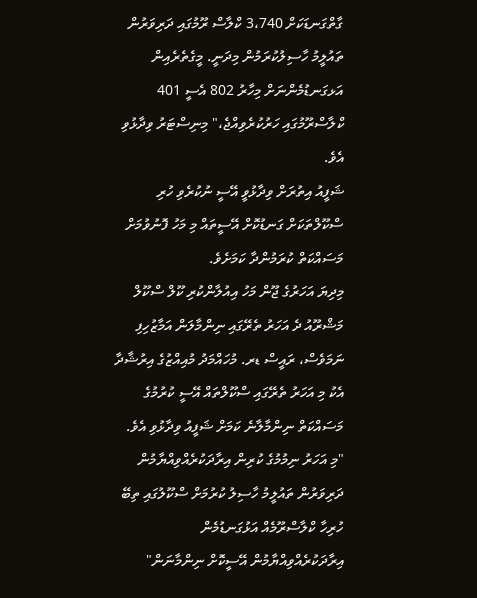ގާތްގަނޑަކަށް 3،740 ކްލާސް ރޫމުގައި ދަރިވަރުން ތައުލީމު ހާސިލުކުރަމުން މިދަނީ. މީގެތެރެއިން އަޅގަނޑުމެންނަށް މިހާރު 802 އެސީ 401 ކްލާސްރޫމުގައި ހަރުކުރެވިއްޖެ،" މިނިސްޓަރު ވިދާޅުވި އެވެ.
ޝަފީއު އިތުރަށް ވިދާޅުވީ އޭސީ ނުކުރެވި ހުރި ސްކޫލްތަކަށް ގަނޑުކޮށް އޭސީތައް މި މަހު ފޮނުވުމަށް މަސައްކަތް ކުރަމުންދާ ކަމަށެވެ.
މިދިޔަ އަހަރުގެ ޖޫން މަހު އިއުލާންކުރި ކޫލް ސްކޫލް މަޝްރޫއު ދެ އަހަރު ތެރޭގައި ނިންމާލަން އަމާޒުހިފި ނަމަވެސް، ރައީސް ޑރ. މުހައްމަދު މުއިއްޒުގެ އިރުޝާދާ އެކު މި އަހަރު ތެރޭގައި ސްކޫލްތައް އޭސީ ކުރުމުގެ މަސައްކަތް ނިންމާލާނެ ކަމަށް ޝަފީއު ވިދާޅުވި އެވެ.
"މި އަހަރު ނިމުމުގެ ކުރިން އިރާދަކުރެއްވިއްޔާމުން ދަރިވަރުން ތައުލީމު ހާސިލު ކުރުމަށް ސްކޫލުގައި ތިބޭ ހުރިހާ ކްލާސްރޫމެއް އަޅުގަނޑުމެން އިރާދަކުރެއްވިއްޔާމުން އޭސީކޮށް ނިންމާނަން"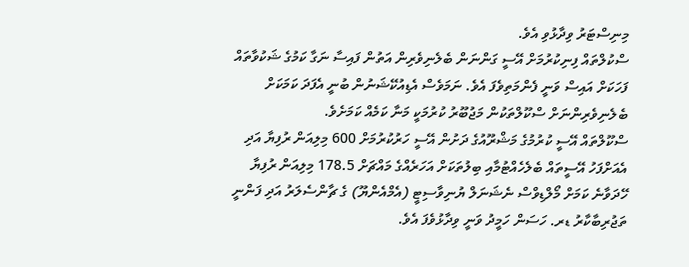މިނިސްޓަރު ވިދާޅުވި އެވެ.
ސްކުލްތައް ފިނިކުރުމަށް އޭސީ ގަންނަން ބެލެނިވެރިން އަތުން ފައިސާ ނަގާ ކަމުގެ ޝަކުވާތައް ފަހަކަށް އައިސް ވަނީ ފެންމަތިވެފަ އެވެ. ނަމަވެސް އެޑިއުކޭޝަނުން ބުނީ އެފަދަ ކަމަކަށް ބެލެނިވެރިންނަށް ސްކޫލްތަކުން މަޖުބޫރު ކުރުމަކީ މަނާ ކަމެއް ކަމަށެވެ.
ސްކޫލްތައް އޭސީ ކުރުމުގެ މަޝްރޫއުގެ ދަށުން އޭސީ ހަރުކުރުމަށް 600 މިލިއަން ރުފިޔާ އަދި އެއަށްފަހު އޭސީތައް ބެލެހެއްޓުމާއި ބިލުތަކަށް އަހަރެއްގެ މައްޗަށް 178.5 މިލިއަން ރުފިޔާ ހޭދަވާނެ ކަމަށް މޯލްޑިވްސް ނެޝަނަލް ޔުނިވާސިޓީ (އެމްއެންޔޫ) ގެ ޗާންސެލަރު އަދި ފަންނީ ތަޖުރިބާކާރު ޑރ. ހަސަން ހަމީދު ވަނީ ވިދާޅުވެފަ އެވެ.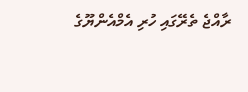ރާއްޖެ ތެރޭގައި ހުރި އެމްއެންޔޫގެ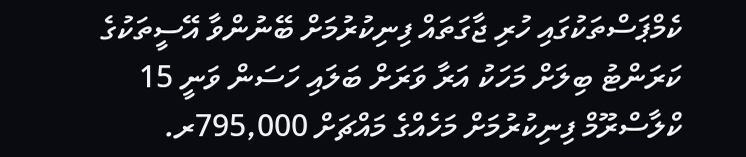ކެމްޕަސްތަކުގައި ހުރި ޖާގަތައް ފިނިކުރުމަށް ބޭނުންވާ އޭސީތަކުގެ ކަރަންޓު ބިލަށް މަހަކު އަރާ ވަރަށް ބަލައި ހަސަން ވަނީ 15 ކްލާސްރޫމް ފިނިކުރުމަށް މަހެއްގެ މައްޗަށް 795,000ރ.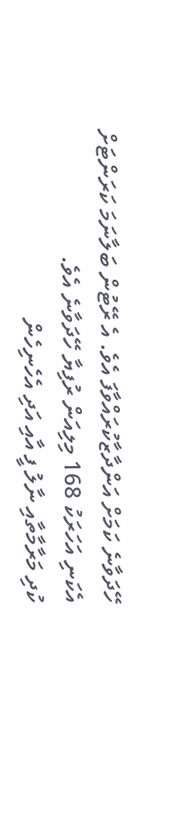ހޭދަވާނެ ކަމަށް އަންދާޒާކުރައްވާފަ އެވެ. އެ ރޭޓުން ބަލާނަމަ ކަރަންޓަށް އެކަނި އަހަރަކު 168 މިލިއަން ރުފިޔާ ހޭދަވާނެ އެވެ.
ކުދި މަރާމާތާއި ނާލު ފީ އާއި އަދި އެހެނިހެން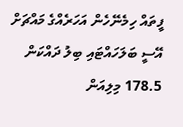ފީތައް ހިމެނޭހެން އަހަރެއްގެ މައްޗަށް އޭސީ ބަލަހައްޓައި ބިލު ދައްކަން 178.5 މިލިއަން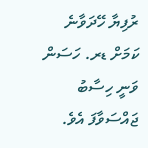ރުފިޔާ ހޭދަވާނެ ކަމަށް ޑރ. ހަސަން ވަނީ ހިސާބު ޖައްސަވާފަ އެވެ.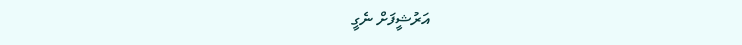އަރުޝީފަށް ނެގީ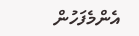އެންމެފަހުން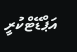އަޕްޑޭޓްކުރީ